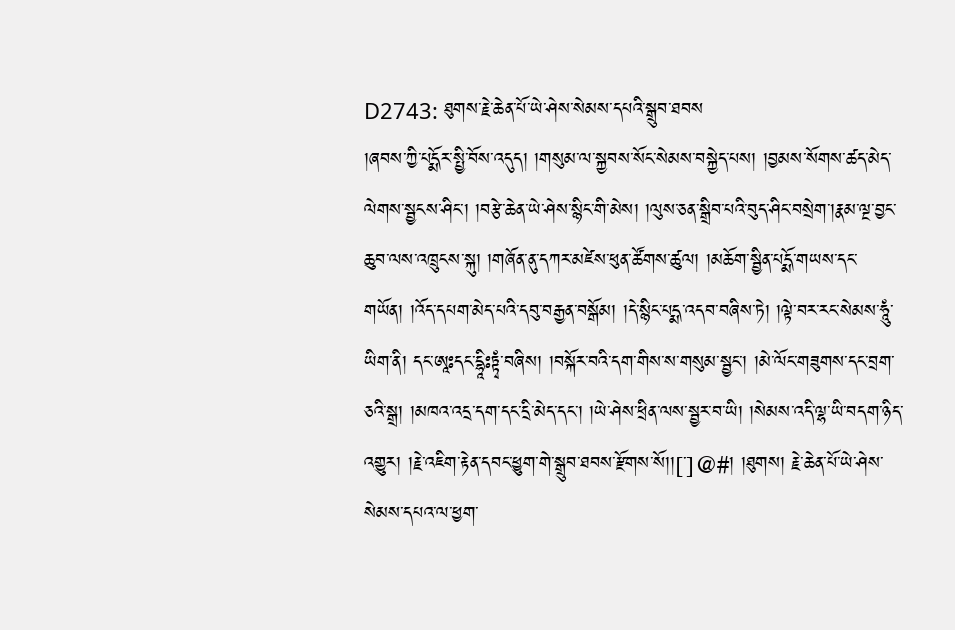D2743: ཐུགས་རྗེ་ཆེན་པོ་ཡེ་ཤེས་སེམས་དཔའི་སྒྲུབ་ཐབས
།ཞབས་ཀྱི་པདྨོར་སྤྱི་བོས་འདུད། །གསུམ་ལ་སྐྱབས་སོང་སེམས་བསྐྱེད་པས། །བྱམས་སོགས་ཚད་མེད་ལེགས་སྦྱངས་ཤིང་། །བརྩེ་ཆེན་ཡེ་ཤེས་སྙིང་གི་མེས། །ལུས་ཅན་སྒྲིབ་པའི་བུད་ཤིང་བསྲེག་།རྣམ་ལྔ་བྱང་ཆུབ་ལས་འཁྲུངས་སྐུ། །གཞོན་ནུ་དཀར་མཛེས་ཕུན་ཚོགས་ཚུལ། །མཆོག་སྦྱིན་པདྨོ་གཡས་དང་གཡོན། །འོད་དཔག་མེད་པའི་དབུ་བརྒྱན་བསྒོམ། །དེ་སྙིང་པདྨ་འདབ་བཞིས་ཏེ། །ལྟེ་བར་རང་སེམས་ཧཱུཾ་ཡིག་ནི། དང་ཨཱཿདང་དྷཱིཿཏྟྭཾ་བཞིས། །བསྐོར་བའི་དག་གིས་ས་གསུམ་སྦྱང་། །མེ་ལོང་གཟུགས་དང་བྲག་ཅའི་སྒྲ། །མཁའ་འདྲ་དག་དང་དྲི་མེད་དང་། །ཡེ་ཤེས་ཕྲིན་ལས་སྦྱར་བ་ཡི། །སེམས་འདི་ལྷ་ཡི་བདག་ཉིད་འགྱུར། །རྗེ་འཇིག་རྟེན་དབང་ཕྱུག་གེ་སྒྲུབ་ཐབས་རྫོགས་སོ།།[་]@#། །ཐུགས། རྗེ་ཆེན་པོ་ཡེ་ཤེས་སེམས་དཔའ་ལ་ཕྱག་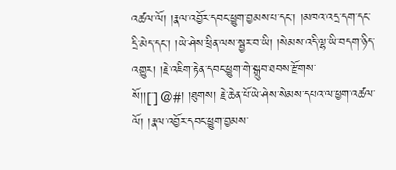འཚལ་ལོ། །རྣལ་འབྱོར་དབང་ཕྱུག་བྱམས་པ་དང་། །མཁའ་འདྲ་དག་དང་དྲི་མེད་དང་། །ཡེ་ཤེས་ཕྲིན་ལས་སྦྱར་བ་ཡི། །སེམས་འདི་ལྷ་ཡི་བདག་ཉིད་འགྱུར། །རྗེ་འཇིག་རྟེན་དབང་ཕྱུག་གེ་སྒྲུབ་ཐབས་རྫོགས་སོ།།[་]@#། །ཐུགས། རྗེ་ཆེན་པོ་ཡེ་ཤེས་སེམས་དཔའ་ལ་ཕྱག་འཚལ་ལོ། །རྣལ་འབྱོར་དབང་ཕྱུག་བྱམས་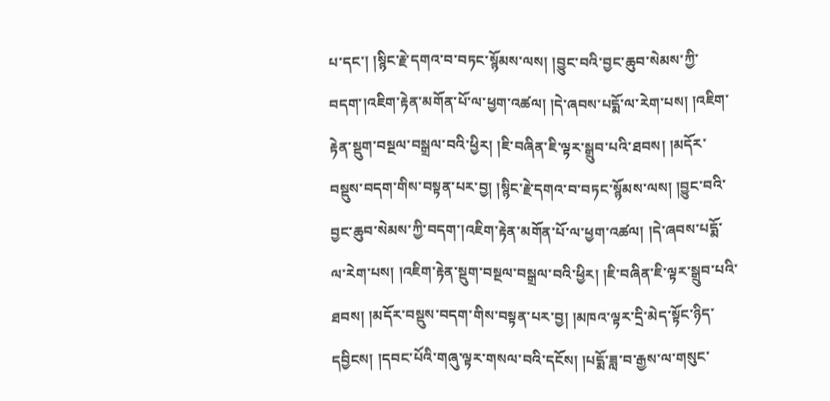པ་དང་། །སྙིང་རྗེ་དགའ་བ་བཏང་སྙོམས་ལས། །བྱུང་བའི་བྱང་ཆུབ་སེམས་ཀྱི་བདག་།འཇིག་རྟེན་མགོན་པོ་ལ་ཕྱག་འཚལ། །དེ་ཞབས་པདྨོ་ལ་རེག་པས། །འཇིག་རྟེན་སྡུག་བསྔལ་བསྒྲལ་བའི་ཕྱིར། །ཇི་བཞིན་ཇི་ལྟར་སྒྲུབ་པའི་ཐབས། །མདོར་བསྡུས་བདག་གིས་བསྟན་པར་བྱ། །སྙིང་རྗེ་དགའ་བ་བཏང་སྙོམས་ལས། །བྱུང་བའི་བྱང་ཆུབ་སེམས་ཀྱི་བདག་།འཇིག་རྟེན་མགོན་པོ་ལ་ཕྱག་འཚལ། །དེ་ཞབས་པདྨོ་ལ་རེག་པས། །འཇིག་རྟེན་སྡུག་བསྔལ་བསྒྲལ་བའི་ཕྱིར། །ཇི་བཞིན་ཇི་ལྟར་སྒྲུབ་པའི་ཐབས། །མདོར་བསྡུས་བདག་གིས་བསྟན་པར་བྱ། །མཁའ་ལྟར་དྲི་མེད་སྟོང་ཉིད་དབྱིངས། །དབང་པོའི་གཞུ་ལྟར་གསལ་བའི་དངོས། །པདྨོ་ཟླ་བ་རྒྱས་ལ་གསུང་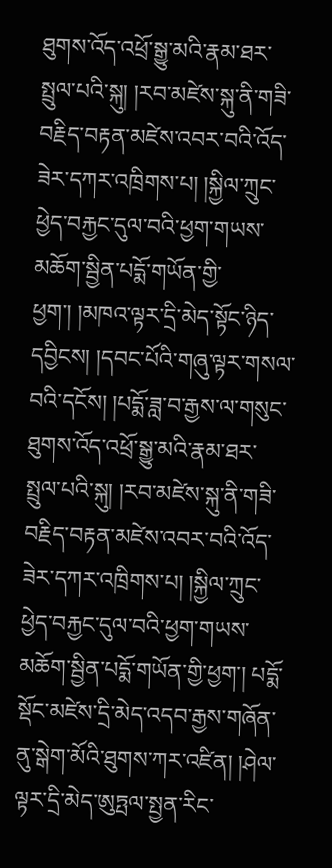ཐུགས་འོད་འཕྲོ་སྒྱུ་མའི་རྣམ་ཐར་སྤྲུལ་པའི་སྐུ། །རབ་མཛེས་སྐུ་ནི་གཟི་བརྗིད་བརྟན་མཛེས་འབར་བའི་འོད་ཟེར་དཀར་འཁྲིགས་པ། །སྐྱིལ་ཀྲུང་ཕྱེད་བརྐྱང་དུལ་བའི་ཕྱག་གཡས་མཆོག་སྦྱིན་པདྨོ་གཡོན་གྱི་ཕྱག་། །མཁའ་ལྟར་དྲི་མེད་སྟོང་ཉིད་དབྱིངས། །དབང་པོའི་གཞུ་ལྟར་གསལ་བའི་དངོས། །པདྨོ་ཟླ་བ་རྒྱས་ལ་གསུང་ཐུགས་འོད་འཕྲོ་སྒྱུ་མའི་རྣམ་ཐར་སྤྲུལ་པའི་སྐུ། །རབ་མཛེས་སྐུ་ནི་གཟི་བརྗིད་བརྟན་མཛེས་འབར་བའི་འོད་ཟེར་དཀར་འཁྲིགས་པ། །སྐྱིལ་ཀྲུང་ཕྱེད་བརྐྱང་དུལ་བའི་ཕྱག་གཡས་མཆོག་སྦྱིན་པདྨོ་གཡོན་གྱི་ཕྱག་། པདྨོ་སྡོང་མཛེས་དྲི་མེད་འདབ་རྒྱས་གཞོན་ནུ་སྒེག་མོའི་ཐུགས་ཀར་འཛིན། །ཤེལ་ལྟར་དྲི་མེད་ཨུཏྤལ་སྤྱན་རིང་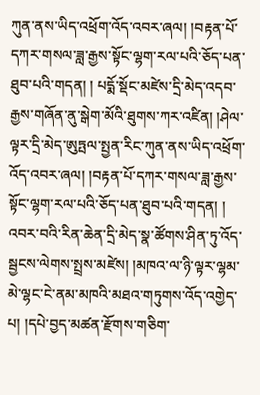ཀུན་ནས་ཡིད་འཕྲོག་འོད་འབར་ཞལ། །བརྟན་པོ་དཀར་གསལ་ཟླ་རྒྱས་སྟོང་ལྷག་རལ་པའི་ཅོད་པན་ཐུབ་པའི་གདན། ། པདྨོ་སྡོང་མཛེས་དྲི་མེད་འདབ་རྒྱས་གཞོན་ནུ་སྒེག་མོའི་ཐུགས་ཀར་འཛིན། །ཤེལ་ལྟར་དྲི་མེད་ཨུཏྤལ་སྤྱན་རིང་ཀུན་ནས་ཡིད་འཕྲོག་འོད་འབར་ཞལ། །བརྟན་པོ་དཀར་གསལ་ཟླ་རྒྱས་སྟོང་ལྷག་རལ་པའི་ཅོད་པན་ཐུབ་པའི་གདན། ། འབར་བའི་རིན་ཆེན་དྲི་མེད་སྣ་ཚོགས་ཤིན་ཏུ་འོད་སྦྱངས་ལེགས་སྤྲས་མཛེས། །མཁའ་ལ་ཉི་ལྟར་ལྷམ་མེ་ལྷང་ངེ་ནམ་མཁའི་མཐའ་གཏུགས་འོད་འགྱེད་པ། །དཔེ་བྱད་མཚན་རྫོགས་གཅིག་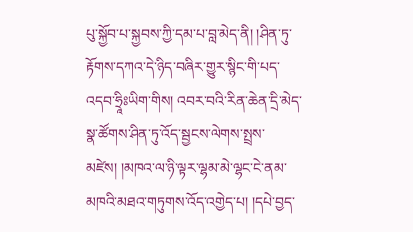པུ་སྐྱོབ་པ་སྐྱབས་ཀྱི་དམ་པ་བླ་མེད་ནི། །ཤིན་ཏུ་རྟོགས་དཀའ་དེ་ཉིད་བཞིར་གྱུར་སྙིང་གི་པད་འདབ་ཧྲཱིཿཡིག་གིས། འབར་བའི་རིན་ཆེན་དྲི་མེད་སྣ་ཚོགས་ཤིན་ཏུ་འོད་སྦྱངས་ལེགས་སྤྲས་མཛེས། །མཁའ་ལ་ཉི་ལྟར་ལྷམ་མེ་ལྷང་ངེ་ནམ་མཁའི་མཐའ་གཏུགས་འོད་འགྱེད་པ། །དཔེ་བྱད་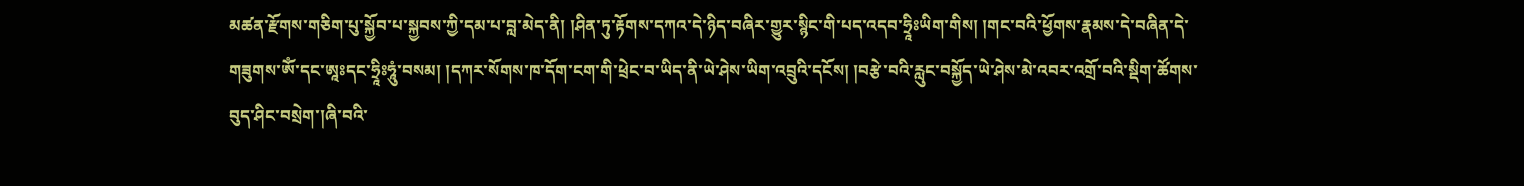མཚན་རྫོགས་གཅིག་པུ་སྐྱོབ་པ་སྐྱབས་ཀྱི་དམ་པ་བླ་མེད་ནི། །ཤིན་ཏུ་རྟོགས་དཀའ་དེ་ཉིད་བཞིར་གྱུར་སྙིང་གི་པད་འདབ་ཧྲཱིཿཡིག་གིས། །གང་བའི་ཕྱོགས་རྣམས་དེ་བཞིན་དེ་གཟུགས་ཨོཾ་དང་ཨཱཿདང་ཧྲཱིཿཧཱུཾ་བསམ། །དཀར་སོགས་ཁ་དོག་ངག་གི་ཕྲེང་བ་ཡིད་ནི་ཡེ་ཤེས་ཡིག་འབྲུའི་དངོས། །བརྩེ་བའི་རླུང་བསྐྱོད་ཡེ་ཤེས་མེ་འབར་འགྲོ་བའི་སྡིག་ཚོགས་བུད་ཤིང་བསྲེག་།ཞི་བའི་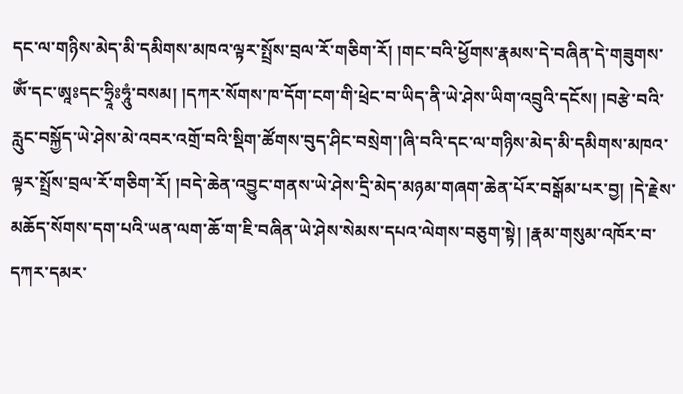དང་ལ་གཉིས་མེད་མི་དམིགས་མཁའ་ལྟར་སྤྲོས་བྲལ་རོ་གཅིག་རོ། །གང་བའི་ཕྱོགས་རྣམས་དེ་བཞིན་དེ་གཟུགས་ཨོཾ་དང་ཨཱཿདང་ཧྲཱིཿཧཱུཾ་བསམ། །དཀར་སོགས་ཁ་དོག་ངག་གི་ཕྲེང་བ་ཡིད་ནི་ཡེ་ཤེས་ཡིག་འབྲུའི་དངོས། །བརྩེ་བའི་རླུང་བསྐྱོད་ཡེ་ཤེས་མེ་འབར་འགྲོ་བའི་སྡིག་ཚོགས་བུད་ཤིང་བསྲེག་།ཞི་བའི་དང་ལ་གཉིས་མེད་མི་དམིགས་མཁའ་ལྟར་སྤྲོས་བྲལ་རོ་གཅིག་རོ། །བདེ་ཆེན་འབྱུང་གནས་ཡེ་ཤེས་དྲི་མེད་མཉམ་གཞག་ཆེན་པོར་བསྒོམ་པར་བྱ། །དེ་རྗེས་མཆོད་སོགས་དག་པའི་ཡན་ལག་ཆོ་ག་ཇི་བཞིན་ཡེ་ཤེས་སེམས་དཔའ་ལེགས་བཅུག་སྟེ། །རྣམ་གསུམ་འཁོར་བ་དཀར་དམར་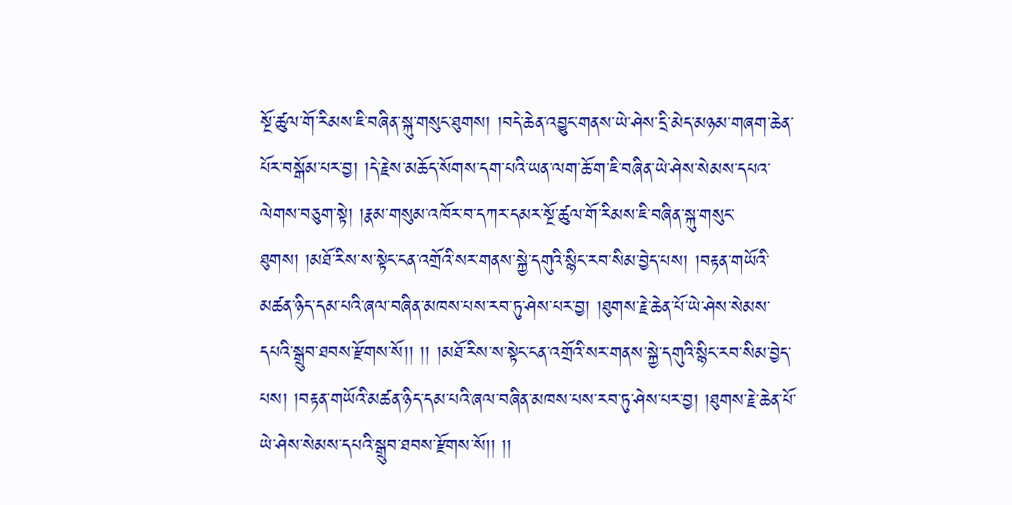སྔོ་ཚུལ་གོ་རིམས་ཇི་བཞིན་སྐུ་གསུང་ཐུགས། །བདེ་ཆེན་འབྱུང་གནས་ཡེ་ཤེས་དྲི་མེད་མཉམ་གཞག་ཆེན་པོར་བསྒོམ་པར་བྱ། །དེ་རྗེས་མཆོད་སོགས་དག་པའི་ཡན་ལག་ཆོ་ག་ཇི་བཞིན་ཡེ་ཤེས་སེམས་དཔའ་ལེགས་བཅུག་སྟེ། །རྣམ་གསུམ་འཁོར་བ་དཀར་དམར་སྔོ་ཚུལ་གོ་རིམས་ཇི་བཞིན་སྐུ་གསུང་ཐུགས། །མཐོ་རིས་ས་སྟེང་ངན་འགྲོའི་སར་གནས་སྐྱེ་དགུའི་སྙིང་རབ་སིམ་བྱེད་པས། །བརྟན་གཡོའི་མཚན་ཉིད་དམ་པའི་ཞལ་བཞིན་མཁས་པས་རབ་ཏུ་ཤེས་པར་བྱ། །ཐུགས་རྗེ་ཆེན་པོ་ཡེ་ཤེས་སེམས་དཔའི་སྒྲུབ་ཐབས་རྫོགས་སོ།། །། །མཐོ་རིས་ས་སྟེང་ངན་འགྲོའི་སར་གནས་སྐྱེ་དགུའི་སྙིང་རབ་སིམ་བྱེད་པས། །བརྟན་གཡོའི་མཚན་ཉིད་དམ་པའི་ཞལ་བཞིན་མཁས་པས་རབ་ཏུ་ཤེས་པར་བྱ། །ཐུགས་རྗེ་ཆེན་པོ་ཡེ་ཤེས་སེམས་དཔའི་སྒྲུབ་ཐབས་རྫོགས་སོ།། །།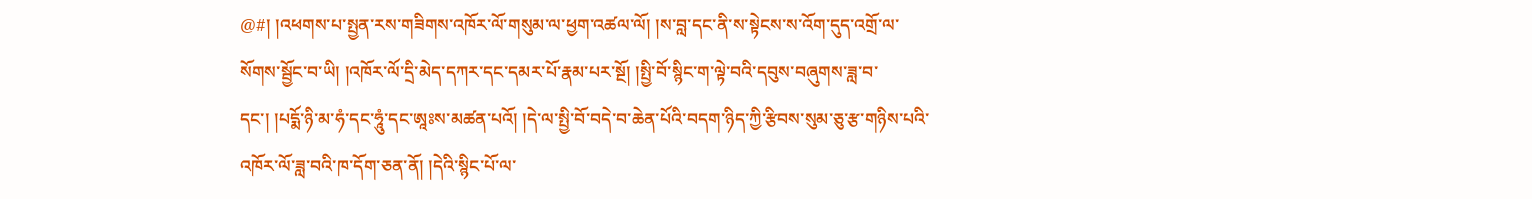@#། །འཕགས་པ་སྤྱན་རས་གཟིགས་འཁོར་ལོ་གསུམ་ལ་ཕྱག་འཚལ་ལོ། །ས་བླ་དང་ནི་ས་སྟེངས་ས་འོག་དུད་འགྲོ་ལ་སོགས་སྦྱོང་བ་ཡི། །འཁོར་ལོ་དྲི་མེད་དཀར་དང་དམར་པོ་རྣམ་པར་སྔོ། །སྤྱི་བོ་སྙིང་ག་ལྟེ་བའི་དབུས་བཞུགས་ཟླ་བ་དང་། །པདྨོ་ཉི་མ་ཧཾ་དང་ཧཱུཾ་དང་ཨཱཿས་མཚན་པའོ། །དེ་ལ་སྤྱི་བོ་བདེ་བ་ཆེན་པོའི་བདག་ཉིད་ཀྱི་རྩིབས་སུམ་ཅུ་རྩ་གཉིས་པའི་འཁོར་ལོ་ཟླ་བའི་ཁ་དོག་ཅན་ནོ། །དེའི་སྙིང་པོ་ལ་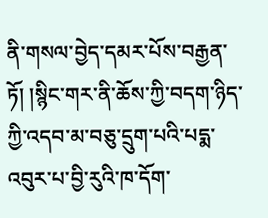ནི་གསལ་བྱེད་དམར་པོས་བརྒྱན་ཏོ། །སྙིང་གར་ནི་ཆོས་ཀྱི་བདག་ཉིད་ཀྱི་འདབ་མ་བཅུ་དྲུག་པའི་པདྨ་འབུར་པ་བྱི་རུའི་ཁ་དོག་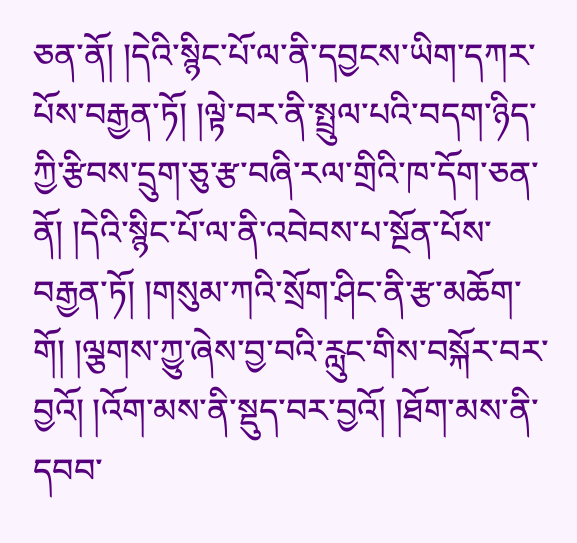ཅན་ནོ། །དེའི་སྙིང་པོ་ལ་ནི་དབྱངས་ཡིག་དཀར་པོས་བརྒྱན་ཏོ། །ལྟེ་བར་ནི་སྤྲུལ་པའི་བདག་ཉིད་ཀྱི་རྩིབས་དྲུག་ཅུ་རྩ་བཞི་རལ་གྲིའི་ཁ་དོག་ཅན་ནོ། །དེའི་སྙིང་པོ་ལ་ནི་འབེབས་པ་སྔོན་པོས་བརྒྱན་ཏོ། །གསུམ་ཀའི་སྲོག་ཤིང་ནི་རྩ་མཆོག་གོ། །ལྕགས་ཀྱུ་ཞེས་བྱ་བའི་རླུང་གིས་བསྐོར་བར་བྱའོ། །འོག་མས་ནི་སྡུད་བར་བྱའོ། །ཐོག་མས་ནི་དབབ་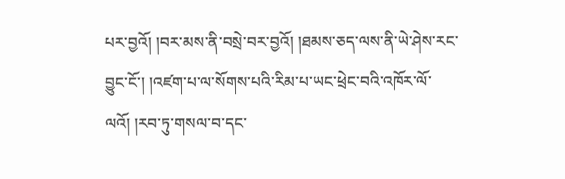པར་བྱའོ། །བར་མས་ནི་བསྲེ་བར་བྱའོ། །ཐམས་ཅད་ལས་ནི་ཡེ་ཤེས་རང་བྱུང་ངོ་། །འཛག་པ་ལ་སོགས་པའི་རིམ་པ་ཡང་ཕྲེང་བའི་འཁོར་ལོ་ལའོ། །རབ་ཏུ་གསལ་བ་དང་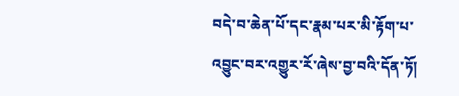བདེ་བ་ཆེན་པོ་དང་རྣམ་པར་མི་རྟོག་པ་འབྱུང་བར་འགྱུར་རོ་ཞེས་བྱ་བའི་དོན་ཏོ།